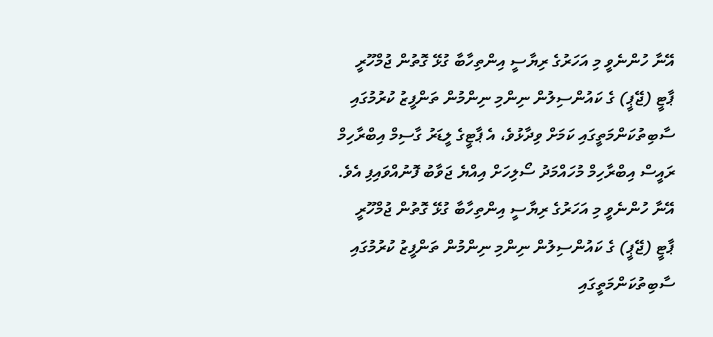އޭނާ ހުންނެވީ މި އަހަރުގެ ރިޔާސީ އިންތިހާބާ ގުޅޭ ގޮތުން ޖުމްހޫރީ ޕާޓީ (ޖޭޕީ) ގެ ކައުންސިލުން ނިންމި ނިންމުން ތަންފީޒު ކުރުމުގައި ސާބިތުކަންމަތީގައި ކަމަށް ވިދާޅުވެ، އެ ޕާޓީގެ ލީޑަރު ގާސިމް އިބްރާހިމް ރައީސް އިބްރާހިމް މުހައްމަދު ސޯލިހަށް އިއްޔެ ޖަވާބު ފޮނުއްވައިފި އެވެ.
އޭނާ ހުންނެވީ މި އަހަރުގެ ރިޔާސީ އިންތިހާބާ ގުޅޭ ގޮތުން ޖުމްހޫރީ ޕާޓީ (ޖޭޕީ) ގެ ކައުންސިލުން ނިންމި ނިންމުން ތަންފީޒު ކުރުމުގައި ސާބިތުކަންމަތީގައި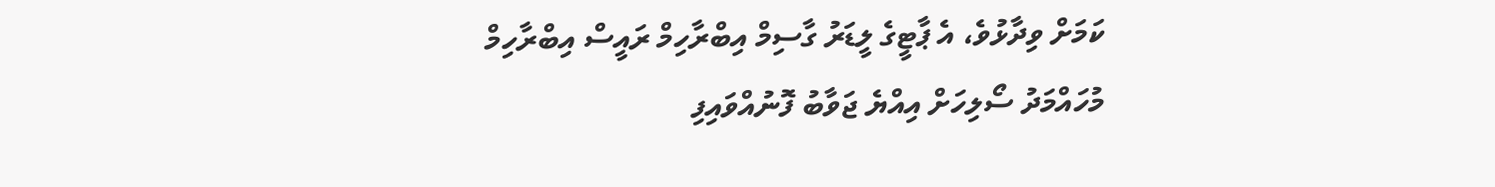ކަމަށް ވިދާޅުވެ، އެ ޕާޓީގެ ލީޑަރު ގާސިމް އިބްރާހިމް ރައީސް އިބްރާހިމް މުހައްމަދު ސޯލިހަށް އިއްޔެ ޖަވާބު ފޮނުއްވައިފި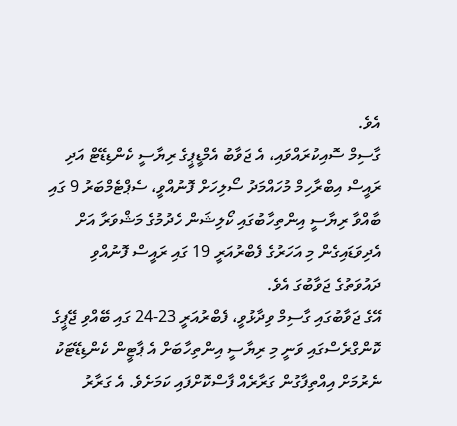އެވެ.
ގާސިމް ސޮއިކުރައްވައި، އެ ޖަވާބު އެމްޑީޕީގެ ރިޔާސީ ކެންޑިޑޭޓް އަދި ރައީސް އިބްރާހިމް މުހައްމަދު ސޯލިހަށް ފޮނުއްވީ، ސެޕްޓެމްބަރު 9 ގައި ބާއްވާ ރިޔާސީ އިންތިހާބުގައި ކޯލިޝަން ހެދުމުގެ މަޝްވަރާ އަށް އެދިވަޑައިގެން މި އަހަރުގެ ފެބްރުއަރީ 19 ގައި ރައީސް ފޮނުއްވި ދައުވަތުގެ ޖަވާބުގަ އެވެ.
އޭގެ ޖަވާބުގައި ގާސިމް ވިދާޅުވީ، ފެބްރުއަރީ 23-24 ގައި ބޭއްވި ޖޭޕީގެ ކޮންގްރެސްގައި ވަނީ މި ރިޔާސީ އިންތިހާބަށް އެ ޕާޓީން ކެންޑިޑޭޓަކު ނެރުމަށް އިއްތިފާގުން ގަރާރެއް ފާސްކޮށްފައި ކަމަށެވެ. އެ ގަރާރު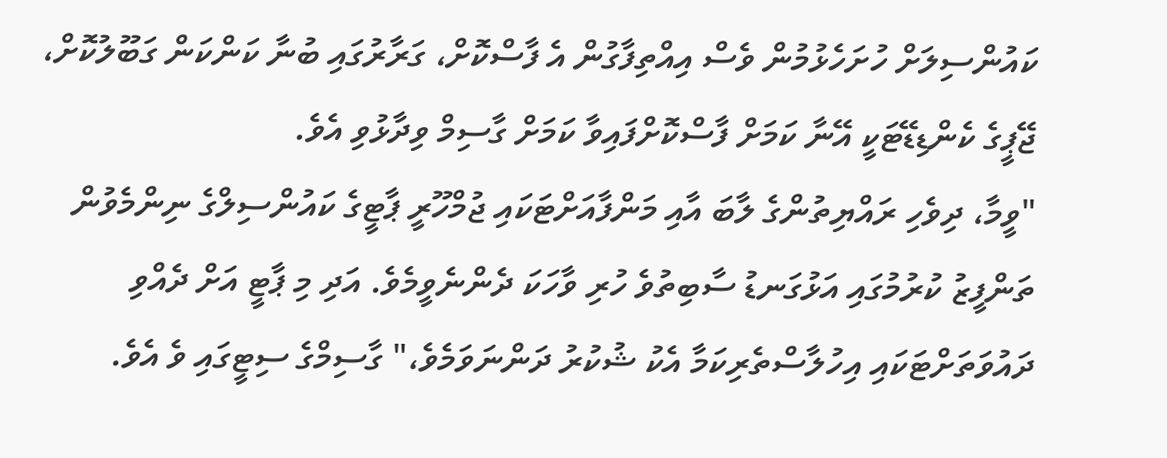ކައުންސިލަށް ހުށަހެޅުމުން ވެސް އިއްތިފާގުން އެ ފާސްކޮށް، ގަރާރުގައި ބުނާ ކަންކަން ގަބޫލުކޮށް، ޖޭޕީގެ ކެންޑިޑޭޓަކީ އޭނާ ކަމަށް ފާސްކޮށްފައިވާ ކަމަށް ގާސިމް ވިދާޅުވި އެވެ.
"ވީމާ، ދިވެހި ރައްޔިތުންގެ ލާބަ އާއި މަންފާއަށްޓަކައި ޖުމްހޫރީ ޕާޓީގެ ކައުންސިލްގެ ނިންމެވުން ތަންފީޒު ކުރުމުގައި އަޅުގަނޑު ސާބިތުވެ ހުރި ވާހަކަ ދެންނެވީމެވެ. އަދި މި ޕާޓީ އަށް ދެއްވި ދައުވަތަށްޓަކައި އިހުލާސްތެރިކަމާ އެކު ޝުކުރު ދަންނަވަމެވެ،" ގާސިމްގެ ސިޓީގައި ވެ އެވެ.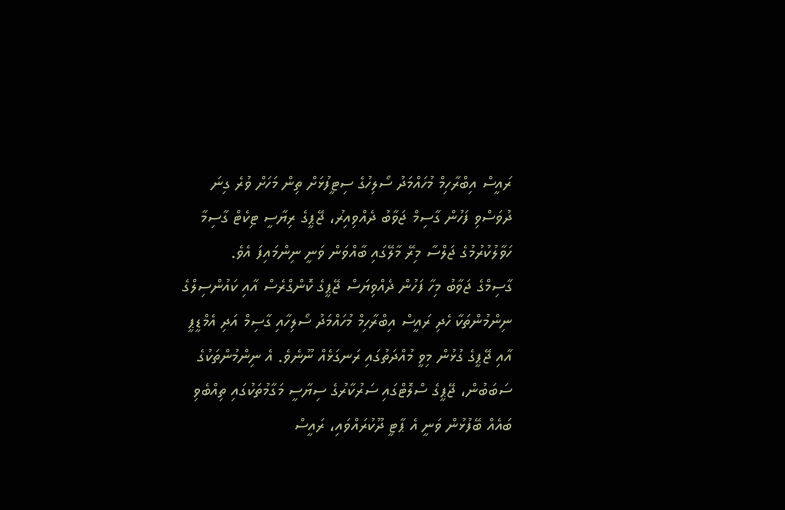ރައީސް އިބްރާހިމް މުހައްމަދު ސޯލިހުގެ ސިޓީފުޅަށް ތިން މަހަށް ވުރެ ގިނަ ދުވަސްވި ފަހުން ގާސިމް ޖަވާބު ދެއްވިއިރު، ޖޭޕީގެ ރިޔާސީ ޓިކެޓް ގާސިމާ ހަވާލުކުރުމުގެ ޖަލްސާ މިރޭ މާލޭގައި ބާއްވަން ވަނީ ނިންމައިފަ އެވެ.
ގާސިމްގެ ޖަވާބު މިހާ ފަހުން ދެއްވިޔަސް ޖޭޕީގެ ކޮންގްރެސް އާއި ކައުންސިލްގެ ނިންމުންތަކާ ހެދި ރައީސް އިބްރާހިމް މުހައްމަދު ސޯލިހާއި ގާސިމް އަދި އެމްޑީޕީ އާއި ޖޭޕީގެ ގުޅުން މިވީ މުއްދަތުގައި ރަނގަޅެއް ނޫނެވެ. އެ ނިންމުންތަކުގެ ސަބަބުން، ޖޭޕީގެ ސްލޮޓްގައި ސަރުކާރުގެ ސިޔާސީ މަގާމުތަކުގައި ތިއްބެވި ބައެއް ބޭފުޅުން ވަނީ އެ ޕާޓީ ދޫކުރައްވައި، ރައީސް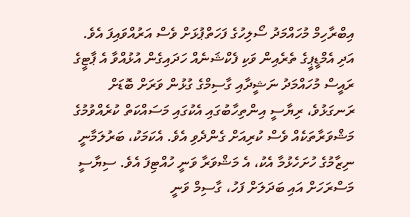އިބްރާހިމް މުހައްމަދު ސޯލިހުގެ ފަހަތްޕުޅަށް ވެސް އަރުއްވައިފަ އެވެ.
އަދި އެމްޑީޕީގެ ތެރެއިން ވަކި ފެކްޝަނެއް ހަދައިގެން އުޅުއްވާ އެ ޕާޓީގެ ރައީސް މުހައްމަދު ނަޝީދާއި ގާސިމްގެ ގުޅުން ވަރަށް ބޮޑަށް ރަނގަޅުވެ، ރިޔާސީ އިންތިހާބުގައި އެކުގައި މަސައްކަތް ކުރެއްވުމުގެ މަޝްވަރާތަކެއް ވެސް ކުރިއަށް ގެންދެވި އެވެ. އެކަމަކު، ބަރުލަމާނީ ނިޒާމުގެ ހުށަހެޅުމާ އެކު، އެ މަޝްވަރާ ވަނީ ހުއްޓިފަ އެވެ. ސިޔާސީ މަސްރަހަށް އައި ބަދަލަށް ފަހު، ގާސިމް ވަނީ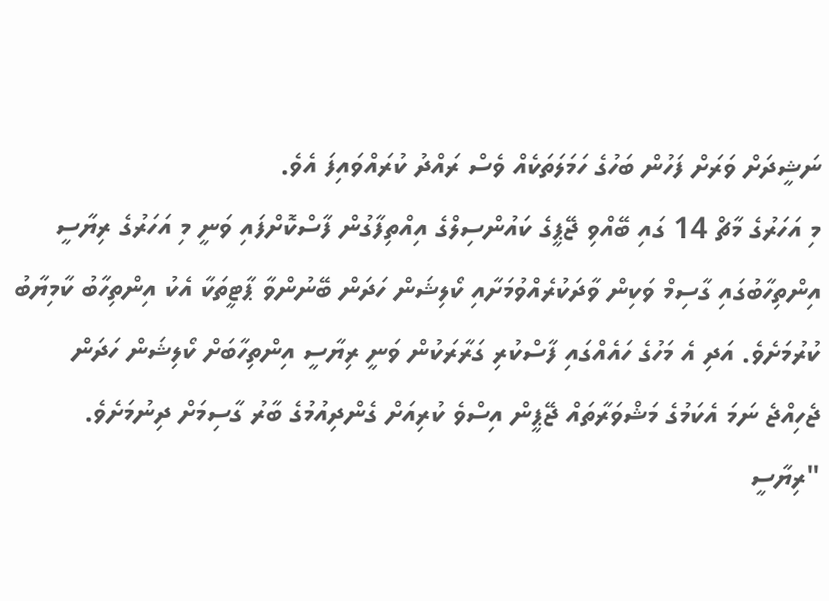ނަޝީދަށް ވަރަށް ފަހުން ބަހުގެ ހަމަލަތަކެއް ވެސް ރައްދު ކުރައްވައިފަ އެވެ.
މި އަހަރުގެ މާޗް 14 ގައި ބޭއްވި ޖޭޕީގެ ކައުންސިލްގެ އިއްތިފާގުން ފާސްކޮށްފައި ވަނީ މި އަހަރުގެ ރިޔާސީ އިންތިހާބުގައި ގާސިމް ވަކިން ވާދަކުރެއްވުމަށާއި ކޯލިޝަން ހަދަން ބޭނުންވާ ޕާޓީތަކާ އެކު އިންތިހާބު ކާމިޔާބު ކުރުމަށެވެ. އަދި އެ މަހުގެ ހައެއްގައި ފާސްކުރި ގަރާރަކުން ވަނީ ރިޔާސީ އިންތިހާބަށް ކޯލިޝަން ހަދަން ޖެހިއްޖެ ނަމަ އެކަމުގެ މަޝްވަރާތައް ޖޭޕީން އިސްވެ ކުރިއަށް ގެންދިއުމުގެ ބާރު ގާސިމަށް ދިނުމަށެވެ.
"ރިޔާސީ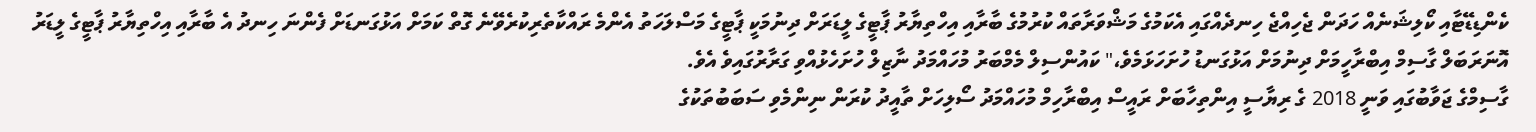ކެންޑިޑޭޓާއި ކޯލިޝަނެއް ހަދަން ޖެހިއްޖެ ހިނދެއްގައި އެކަމުގެ މަޝްވަރާތައް ކުރުމުގެ ބާރާއި އިހްތިޔާރު ޕާޓީގެ ލީޑަރަށް ދިނުމަކީ ޕާޓީގެ މަސްލަހަތު އެންމެ ރައްކާތެރިކުރެވޭނެ ގޮތް ކަމަށް އަޅުގަނޑަށް ފެންނަ ހިނދު އެ ބާރާއި އިހްތިޔާރު ޕާޓީގެ ލީޑަރު އޮނަރަބަލް ގާސިމް އިބްރާހީމަށް ދިނުމަށް އަޅުގަނޑު ހުށަހަޅަމެވެ،" ކައުންސިލް މެމްބަރު މުހައްމަދު ނާޒިލް ހުށަހެޅުއްވި ގަރާރުގައިވެ އެވެ.
ގާސިމްގެ ޖަވާބުގައި ވަނީ 2018 ގެ ރިޔާސީ އިންތިހާބަށް ރައީސް އިބްރާހިމް މުހައްމަދު ސޯލިހަށް ތާއީދު ކުރަން ނިންމެވި ސަބަބުތަކުގެ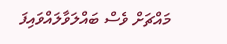މައްޗަށް ވެސް ބައްލަވާލައްވައިފަ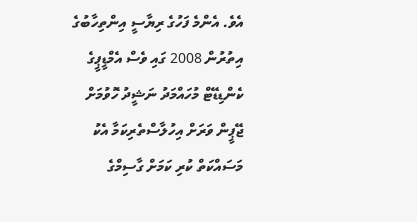އެވެ. އެންމެ ފަހުގެ ރިޔާސީ އިންތިހާބުގެ އިތުރުން 2008 ގައި ވެސް އެމްޑީޕީގެ ކެންޑިޑޭޓް މުހައްމަދު ނަޝީދު ހޮވުމަށް ޖޭޕީން ވަރަށް އިހުލާސްތެރިކަމާ އެކު މަސައްކަތް ކުރި ކަމަށް ގާސިމްގެ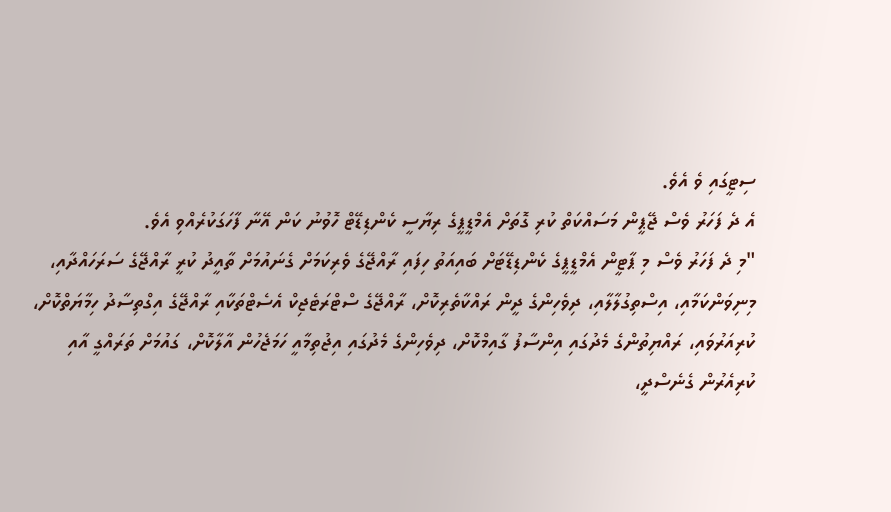ސިޓީގައި ވެ އެވެ.
އެ ދެ ފަހަރު ވެސް ޖޭޕީން މަސައްކަތް ކުރި ގޮތަށް އެމްޑީޕީގެ ރިޔާސީ ކެންޑިޑޭޓް ހޮވުނު ކަން އޭނާ ފާހަގަކުރެއްވި އެވެ.
"މި ދެ ފަހަރު ވެސް މި ޕާޓީން އެމްޑީޕީގެ ކެންޑިޑޭޓަށް ބައިއަތު ހިފައި ރާއްޖޭގެ ވެރިކަމަށް ގެނައުމަށް ތާއީދު ކުރީ ރާއްޖޭގެ ސަރަހައްދާއި، މިނިވަންކަމާއި، އިސްތިގުލާލާއި، ދިވެހިންގެ ދީން ރައްކާތެރިކޮށް، ރާއްޖޭގެ ސްޓްރަޓެޖިކް އެސެޓްތަކާއި ރާއްޖޭގެ އިގްތިސާދު ހިމާޔަތްކޮށް، ކުރިއަރުވައި، ރައްޔިތުންގެ މެދުގައި އިންސާފު ގާއިމްކޮށް، ދިވެހިންގެ މެދުގައި އިޖުތިމާއީ ހަމަޖެހުން އާލާކޮށް، ގައުމަށް ތަރައްގީ އާއި ކުރިއެރުން ގެނެސްދީ،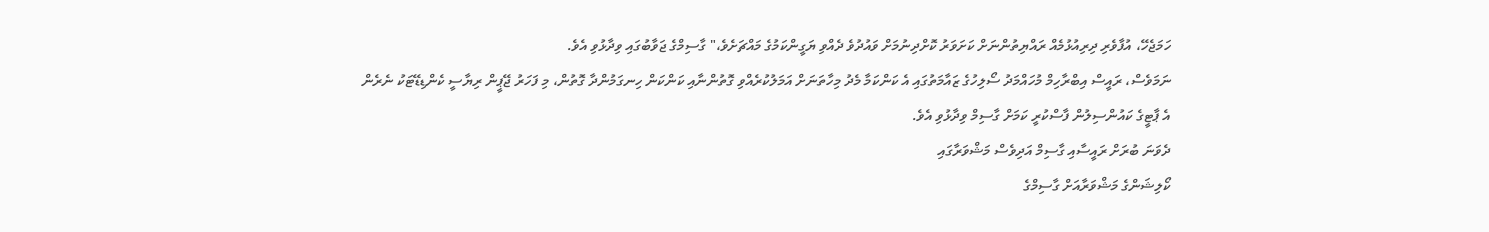ހަމަޖެހޭ، އުފާވެރި ދިރިއުޅުމެއް ރައްޔިތުންނަށް ކަށަވަރު ކޮށްދިނުމަށް ވައުދުވެ ދެއްވި ޔަގީންކަމުގެ މައްޗަށެވެ،" ގާސިމްގެ ޖަވާބުގައި ވިދާޅުވި އެވެ.
ނަމަވެސް، ރައީސް އިބްރާހިމް މުހައްމަދު ސޯލިހުގެ ޒައާމަތުގައި އެ ކަންކަމާ މެދު މިހާތަނަށް އަމަލުކުރެއްވި ގޮތުންނާއި ކަންކަން ހިނގަމުންދާ ގޮތުން، މި ފަހަރު ޖޭޕީން ރިޔާސީ ކެންޑިޑޭޓަކު ނެރެން އެ ޕާޓީގެ ކައުންސިލުން ފާސްކުރީ ކަމަށް ގާސިމް ވިދާޅުވި އެވެ.
ދެވަނަ ބުރަށް ރައީސާއި ގާސިމް އަދިވެސް މަޝްވަރާގައި
ކޯލިޝަންގެ މަޝްވަރާއަށް ގާސިމްގެ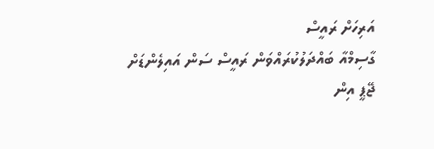އަރިހަށް ރައީސް
ގާސިމްއާ ބައްދަލުކުރައްވަން ރައީސް ސަން އައިލެންޑަށް
ޖޭޕީ އިން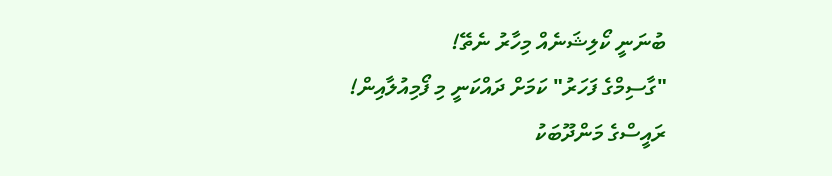ބުނަނީ ކޯލިޝަނެއް މިހާރު ނެތޭ!
"ގާސިމްގެ ފަހަރު" ކަމަށް ދައްކަނީ މި ފޯމިއުލާއިން!
ރައީސްގެ މަންދޫބަކު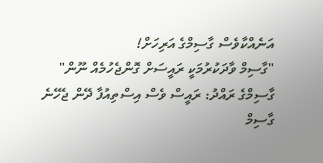އަނެއްކާވެސް ގާސިމްގެ އަރިހަށް!
"ގާސިމް ވާދަކުރުމަކީ ރައީސަށް ގޮންޖެހުމެއް ނޫން"
ގާސިމްގެ ރައްދު: ރައީސް ވެސް އިސްތިއުފާ ދޭން ޖެހޭނެ
ގާސިމް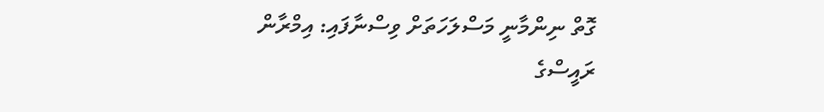ގޮތް ނިންމާނީ މަސްލަހަތަށް ވިސްނާފައި: އިމްރާން
ރައީސްގެ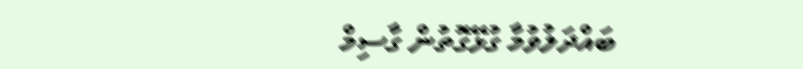ބައްދަލުވުމާ ގުޅޭގޮތުން ގާސިމް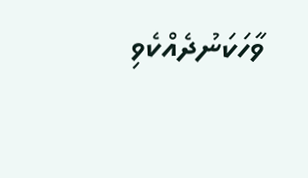ވާހަކަނުދެއްކެވި